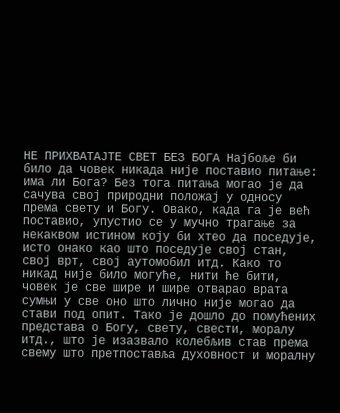НЕ ПРИХВАТАЈТЕ СВЕТ БЕЗ БОГА Најбоље би било да човек никада није поставио питање: има ли Бога? Без тога питања могао је да сачува свој природни положај у односу према свету и Богу. Овако, када га је већ поставио, упустио се у мучно трагање за некаквом истином коју би хтео да поседује, исто онако као што поседује свој стан, свој врт, свој аутомобил итд. Како то никад није било могуће, нити ће бити, човек је све шире и шире отварао врата сумњи у све оно што лично није могао да стави под опит. Тако је дошло до помућених представа о Богу, свету, свести, моралу итд., што је изазвало колебљив став према свему што претпоставља духовност и моралну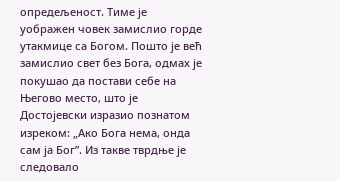опредељеност. Тиме је уображен човек замислио горде утакмице са Богом. Пошто је већ замислио свет без Бога, одмах је покушао да постави себе на Његово место, што је Достојевски изразио познатом изреком: „Ако Бога нема, онда сам ја Бог”. Из такве тврдње је следовало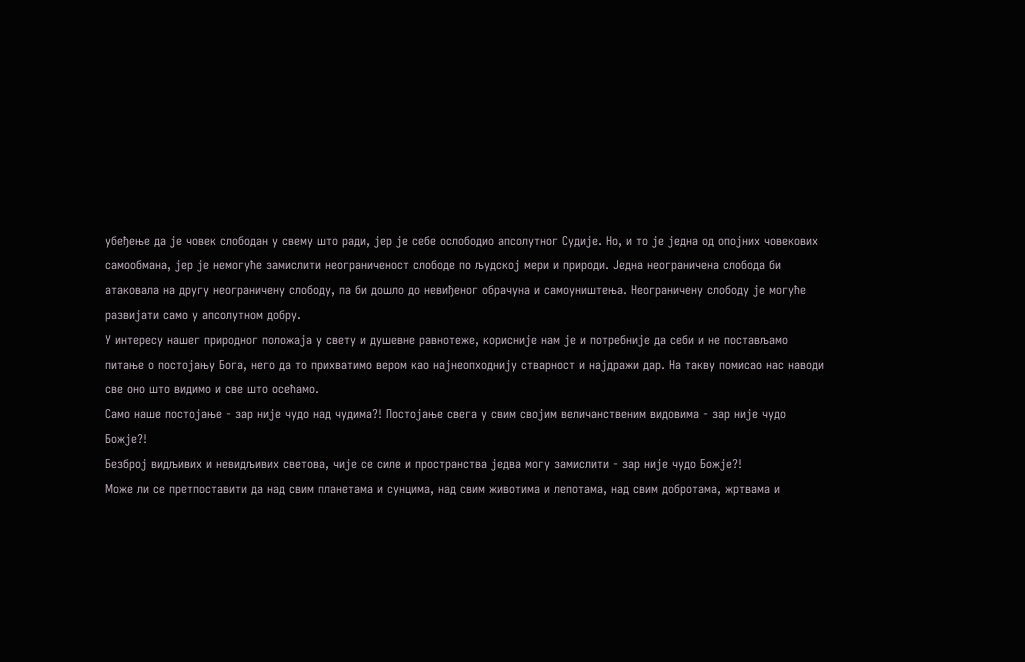убеђење да је човек слободан у свему што ради, јер је себе ослободио апсолутног Судије. Но, и то је једна од опојних човекових самообмана, јер је немогуће замислити неограниченост слободе по људској мери и природи. Једна неограничена слобода би атаковала на другу неограничену слободу, па би дошло до невиђеног обрачуна и самоуништења. Неограничену слободу је могуће развијати само у апсолутном добру.
У интересу нашег природног положаја у свету и душевне равнотеже, корисније нам је и потребније да себи и не постављамо питање о постојању Бога, него да то прихватимо вером као најнеопходнију стварност и најдражи дар. На такву помисао нас наводи све оно што видимо и све што осећамо.
Само наше постојање - зар није чудо над чудима?! Постојање свега у свим својим величанственим видовима - зар није чудо Божје?!
Безброј видљивих и невидљивих светова, чије се силе и пространства једва могу замислити - зар није чудо Божје?!
Може ли се претпоставити да над свим планетама и сунцима, над свим животима и лепотама, над свим добротама, жртвама и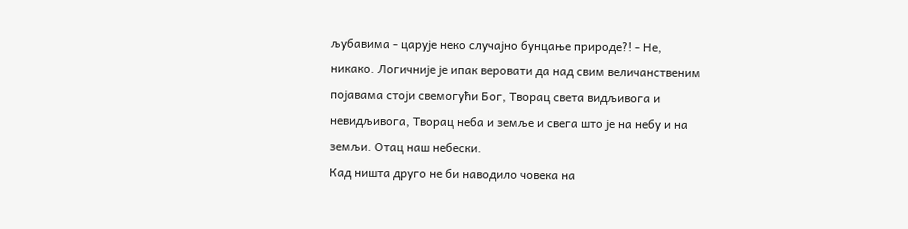љубавима - царује неко случајно бунцање природе?! - Не, никако. Логичније је ипак веровати да над свим величанственим појавама стоји свемогући Бог, Творац света видљивога и невидљивога, Творац неба и земље и свега што је на небу и на земљи. Отац наш небески.
Кад ништа друго не би наводило човека на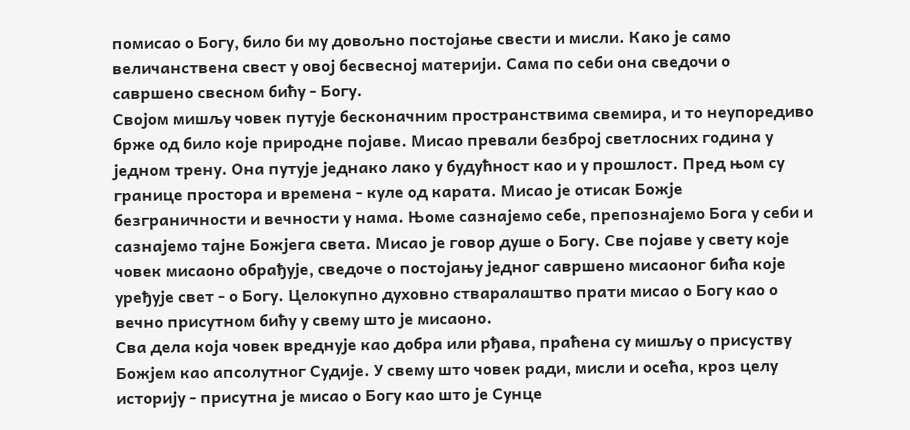помисао о Богу, било би му довољно постојање свести и мисли. Како је само величанствена свест у овој бесвесној материји. Сама по себи она сведочи о савршено свесном бићу - Богу.
Својом мишљу човек путује бесконачним пространствима свемира, и то неупоредиво брже од било које природне појаве. Мисао превали безброј светлосних година у једном трену. Она путује једнако лако у будућност као и у прошлост. Пред њом су границе простора и времена - куле од карата. Мисао је отисак Божје безграничности и вечности у нама. Њоме сазнајемо себе, препознајемо Бога у себи и сазнајемо тајне Божјега света. Мисао је говор душе о Богу. Све појаве у свету које човек мисаоно обрађује, сведоче о постојању једног савршено мисаоног бића које уређује свет - о Богу. Целокупно духовно стваралаштво прати мисао о Богу као о вечно присутном бићу у свему што је мисаоно.
Сва дела која човек вреднује као добра или рђава, праћена су мишљу о присуству Божјем као апсолутног Судије. У свему што човек ради, мисли и осећа, кроз целу историју - присутна је мисао о Богу као што је Сунце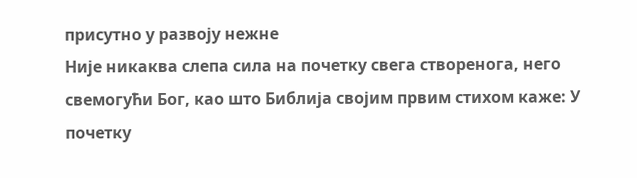присутно у развоју нежне
Није никаква слепа сила на почетку свега створенога, него свемогући Бог, као што Библија својим првим стихом каже: У почетку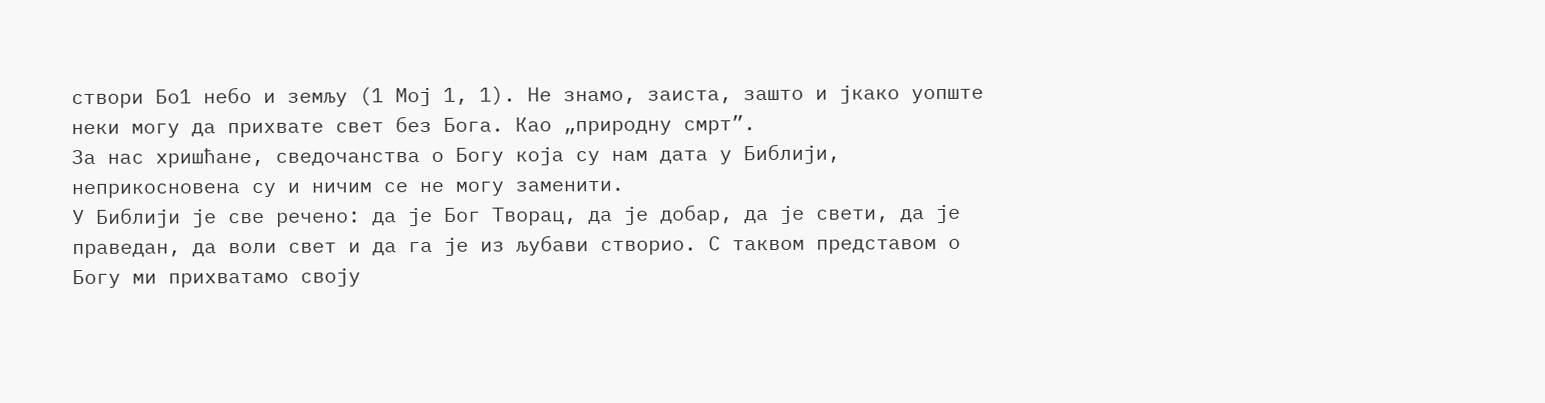створи Бо1 небо и земљу (1 Мој 1, 1). Не знамо, заиста, зашто и јкако уопште неки могу да прихвате свет без Бога. Као „природну смрт”.
За нас хришћане, сведочанства о Богу која су нам дата у Библији, неприкосновена су и ничим се не могу заменити.
У Библији је све речено: да је Бог Творац, да је добар, да је свети, да је праведан, да воли свет и да га је из љубави створио. С таквом представом о Богу ми прихватамо своју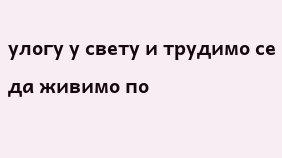улогу у свету и трудимо се да живимо по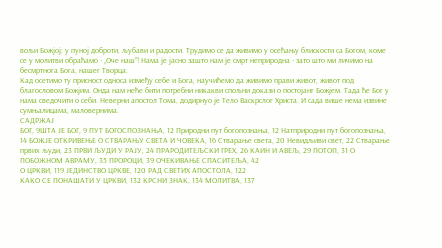вољи Божјој: у пуној доброти, љубави и радости. Трудимо се да живимо у осећању блискости са Богом, коме се у молитви обраћамо - „Оче наш”! Нама је јасно зашто нам је смрт неприродна - зато што ми личимо на бесмртнога Бога, нашег Творца.
Кад осетимо ту присност односа између себе и Бога, научићемо да живимо прави живот, живот под благословом Божјим. Онда нам неће бити потребни никакви спољни докази о постојанг Божјем. Тада ће Бог у нама сведочити о себи. Неверни апостол Тома, додирнуо је Тело Васкрслог Христа. И сада више нема извине сумњалицама, маловернима.
САДРЖАЈ
БОГ, 9ШТА ЈЕ БОГ, 9 ПУТ БОГОСПОЗНАЊА, 12 Природни пут богопознања, 12 Натприродни пут богопознања, 14 БОЖЈЕ ОТКРИВЕЊЕ О СТВАРАЊУ СВЕТА И ЧОВЕКА, 16 Стварање света, 20 Невидљиви свет, 22 Стварање првих људи, 23 ПРВИ ЉУДИ У РАЈУ, 24 ПРАРОДИТЕЉСКИ ГРЕХ, 26 КАИН И АВЕЉ, 29 ПОТОП, 31 О ПОБОЖНОМ АВРАМУ, 35 ПРОРОЦИ, 39 ОЧЕКИВАЊЕ СПАСИТЕЉА, 42
О ЦРКВИ, 119 ЈЕДИНСТВО ЦРКВЕ, 120 РАД СВЕТИХ АПОСТОЛА, 122
КАКО СЕ ПОНАШАТИ У ЦРКВИ, 132 КРСНИ ЗНАК, 134 МОЛИТВА, 137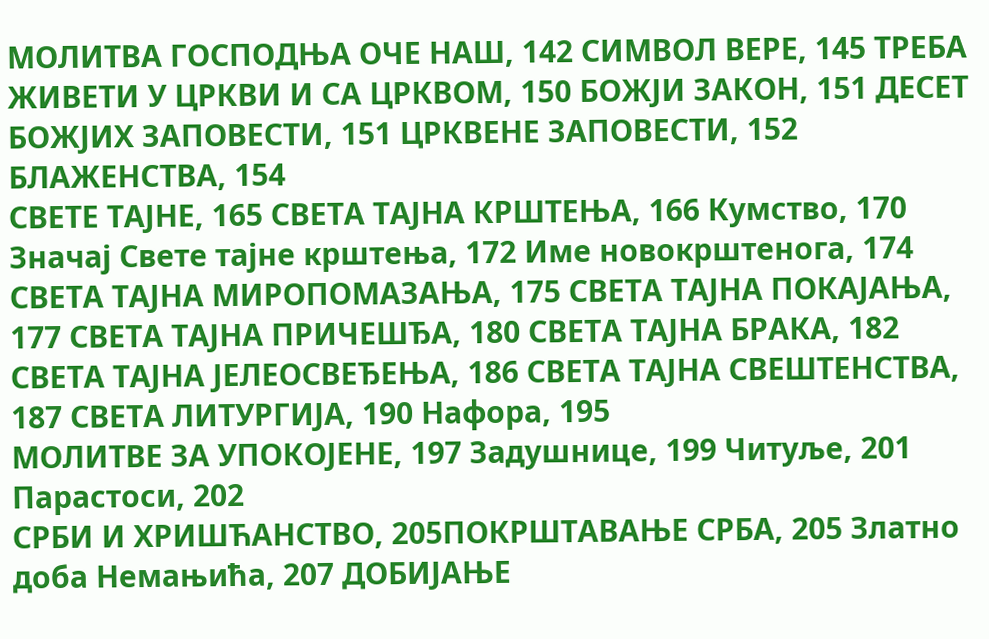МОЛИТВА ГОСПОДЊА ОЧЕ НАШ, 142 СИМВОЛ ВЕРЕ, 145 ТРЕБА ЖИВЕТИ У ЦРКВИ И СА ЦРКВОМ, 150 БОЖЈИ ЗАКОН, 151 ДЕСЕТ БОЖЈИХ ЗАПОВЕСТИ, 151 ЦРКВЕНЕ ЗАПОВЕСТИ, 152 БЛАЖЕНСТВА, 154
СВЕТЕ ТАЈНЕ, 165 СВЕТА ТАЈНА КРШТЕЊА, 166 Кумство, 170 Значај Свете тајне крштења, 172 Име новокрштенога, 174 СВЕТА ТАЈНА МИРОПОМАЗАЊА, 175 СВЕТА ТАЈНА ПОКАЈАЊА, 177 СВЕТА ТАЈНА ПРИЧЕШЂА, 180 СВЕТА ТАЈНА БРАКА, 182 СВЕТА ТАЈНА ЈЕЛЕОСВЕЂЕЊА, 186 СВЕТА ТАЈНА СВЕШТЕНСТВА, 187 СВЕТА ЛИТУРГИЈА, 190 Нафора, 195
МОЛИТВЕ ЗА УПОКОЈЕНЕ, 197 Задушнице, 199 Читуље, 201 Парастоси, 202
СРБИ И ХРИШЋАНСТВО, 205ПОКРШТАВАЊЕ СРБА, 205 Златно доба Немањића, 207 ДОБИЈАЊЕ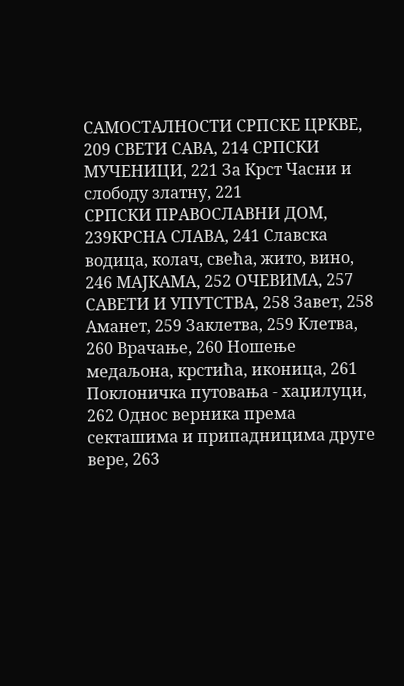САМОСТАЛНОСТИ СРПСКЕ ЦРКВЕ, 209 СВЕТИ САВА, 214 СРПСКИ МУЧЕНИЦИ, 221 За Крст Часни и слободу златну, 221
СРПСКИ ПРАВОСЛАВНИ ДОМ, 239КРСНА СЛАВА, 241 Славска водица, колач, свећа, жито, вино, 246 МАЈКАМА, 252 ОЧЕВИМА, 257 САВЕТИ И УПУТСТВА, 258 Завет, 258 Аманет, 259 Заклетва, 259 Клетва, 260 Врачање, 260 Ношење медаљона, крстића, иконица, 261 Поклоничка путовања - хаџилуци, 262 Однос верника према секташима и припадницима друге вере, 263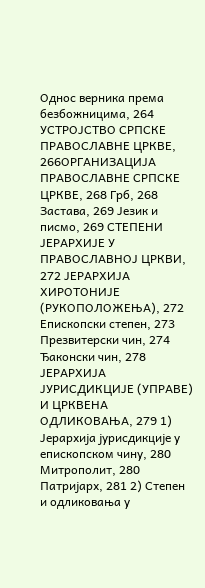Однос верника према безбожницима, 264
УСТРОЈСТВО СРПСКЕ ПРАВОСЛАВНЕ ЦРКВЕ, 266ОРГАНИЗАЦИЈА ПРАВОСЛАВНЕ СРПСКЕ ЦРКВЕ, 268 Грб, 268 Застава, 269 Језик и писмо, 269 СТЕПЕНИ ЈЕРАРХИЈЕ У ПРАВОСЛАВНОЈ ЦРКВИ, 272 ЈЕРАРХИЈА ХИРОТОНИЈЕ (РУКОПОЛОЖЕЊА), 272 Епископски степен, 273 Презвитерски чин, 274 Ђаконски чин, 278 ЈЕРАРХИЈА ЈУРИСДИКЦИЈЕ (УПРАВЕ) И ЦРКВЕНА ОДЛИКОВАЊА, 279 1) Јерархија јурисдикције у епископском чину, 280 Митрополит, 280 Патријарх, 281 2) Степен и одликовања у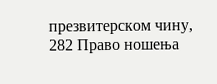презвитерском чину, 282 Право ношења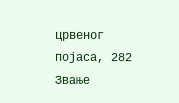црвеног појаса, 282 Звање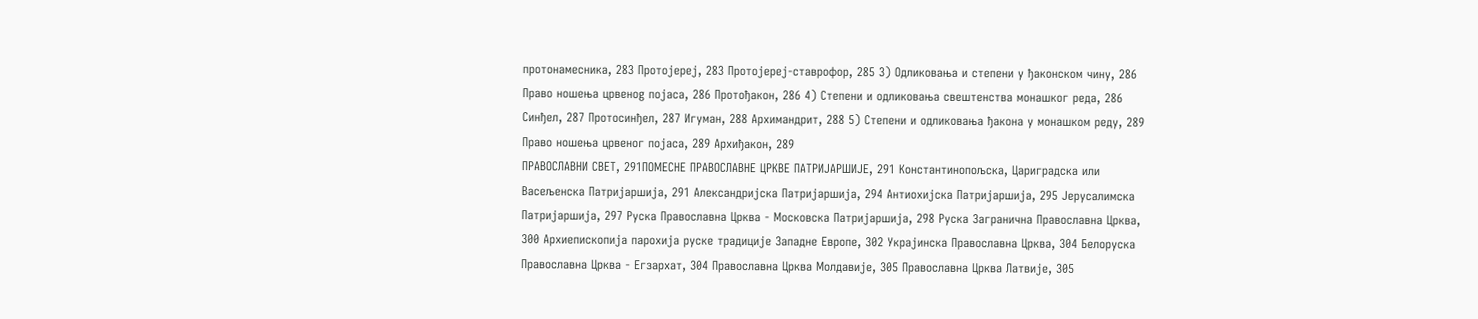протонамесника, 283 Протојереј, 283 Протојереј-ставрофор, 285 3) Одликовања и степени у ђаконском чину, 286 Право ношења црвеноg појаса, 286 Протођакон, 286 4) Степени и одликовања свештенства монашког реда, 286 Синђел, 287 Протосинђел, 287 Игуман, 288 Архимандрит, 288 5) Степени и одликовања ђакона у монашком реду, 289 Право ношења црвеног појаса, 289 Архиђакон, 289
ПРАВОСЛАВНИ СВЕТ, 291ПОМЕСНЕ ПРАВОСЛАВНЕ ЦРКВЕ ПАТРИЈАРШИЈЕ, 291 Константинопољска, Цариградска или Васељенска Патријаршија, 291 Александријска Патријаршија, 294 Антиохијска Патријаршија, 295 Јерусалимска Патријаршија, 297 Руска Православна Црква - Московска Патријаршија, 298 Руска Загранична Православна Црква, 300 Архиепископија парохија руске традиције Западне Европе, 302 Украјинска Православна Црква, 304 Белоруска Православна Црква - Егзархат, 304 Православна Црква Молдавије, 305 Православна Црква Латвије, 305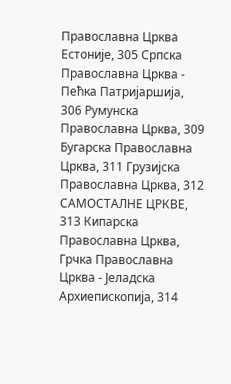Православна Црква Естоније, 305 Српска Православна Црква - Пећка Патријаршија, 306 Румунска Православна Црква, 309 Бугарска Православна Црква, 311 Грузијска Православна Црква, 312 САМОСТАЛНЕ ЦРКВЕ, 313 Кипарска Православна Црква, Грчка Православна Црква - Јеладска Архиепископија, 314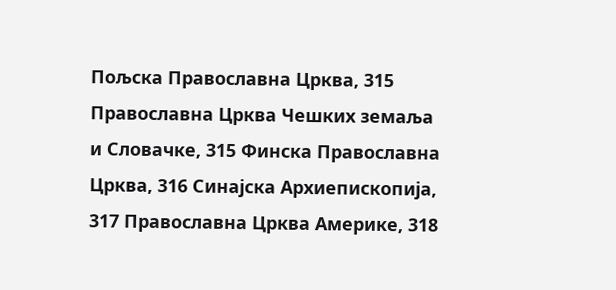Пољска Православна Црква, 315 Православна Црква Чешких земаља и Словачке, 315 Финска Православна Црква, 316 Синајска Архиепископија, 317 Православна Црква Америке, 318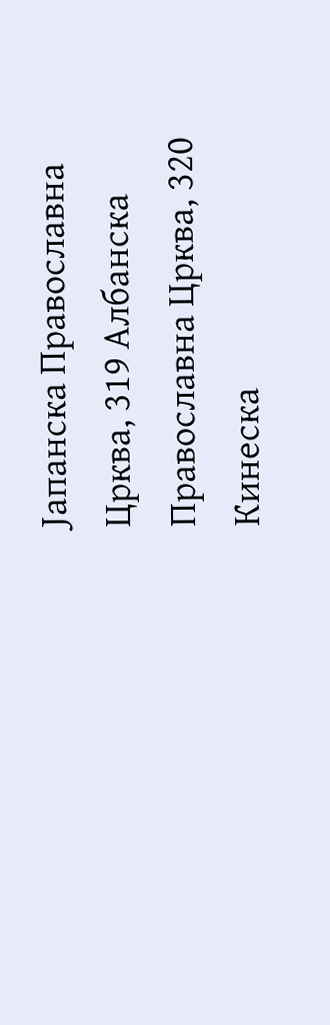Јапанска Православна Црква, 319 Албанска Православна Црква, 320 Кинеска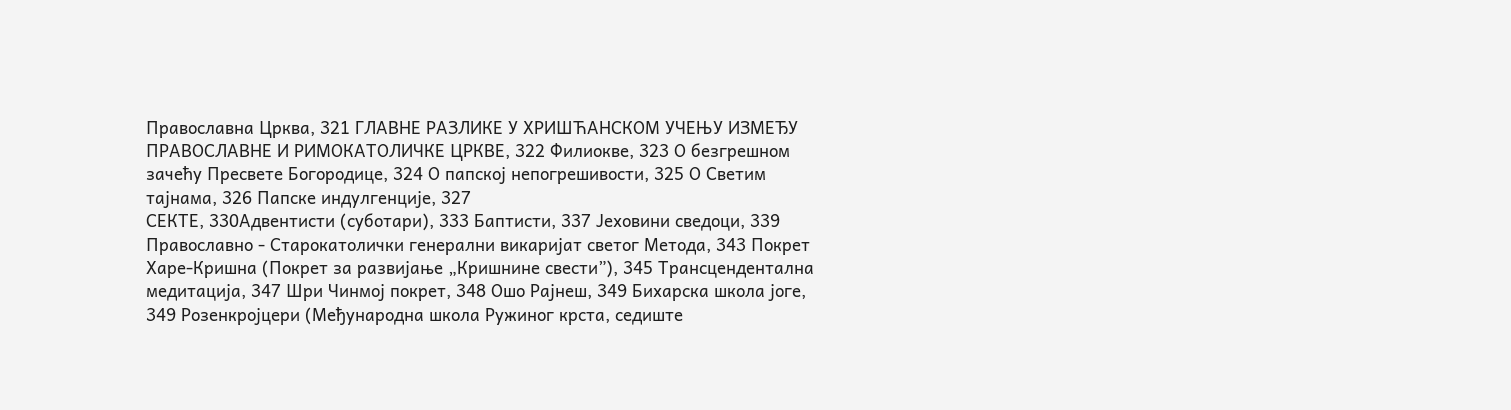Православна Црква, 321 ГЛАВНЕ РАЗЛИКЕ У ХРИШЋАНСКОМ УЧЕЊУ ИЗМЕЂУ ПРАВОСЛАВНЕ И РИМОКАТОЛИЧКЕ ЦРКВЕ, 322 Филиокве, 323 О безгрешном зачећу Пресвете Богородице, 324 О папској непогрешивости, 325 О Светим тајнама, 326 Папске индулгенције, 327
СЕКТЕ, 330Адвентисти (суботари), 333 Баптисти, 337 Јеховини сведоци, 339 Православно - Старокатолички генерални викаријат светог Метода, 343 Покрет Харе-Кришна (Покрет за развијање „Кришнине свести”), 345 Трансцендентална медитација, 347 Шри Чинмој покрет, 348 Ошо Рајнеш, 349 Бихарска школа јоге, 349 Розенкројцери (Међународна школа Ружиног крста, седиште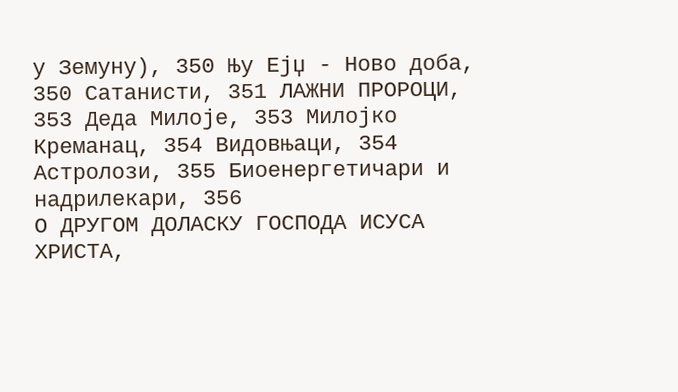у Земуну), 350 Њу Ејџ - Ново доба, 350 Сатанисти, 351 ЛАЖНИ ПРОРОЦИ, 353 Деда Милоје, 353 Милојко Креманац, 354 Видовњаци, 354 Астролози, 355 Биоенергетичари и надрилекари, 356
О ДРУГОМ ДОЛАСКУ ГОСПОДА ИСУСА ХРИСТА,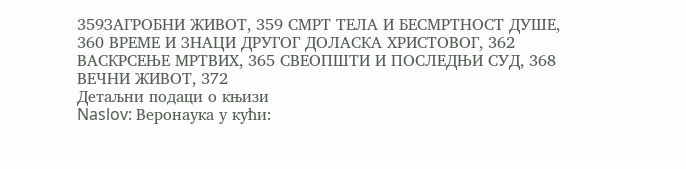359ЗАГРОБНИ ЖИВОТ, 359 СМРТ ТЕЛА И БЕСМРТНОСТ ДУШЕ, 360 ВРЕМЕ И ЗНАЦИ ДРУГОГ ДОЛАСКА ХРИСТОВОГ, 362 ВАСКРСЕЊЕ МРТВИХ, 365 СВЕОПШТИ И ПОСЛЕДЊИ СУД, 368 ВЕЧНИ ЖИВОТ, 372
Детаљни подаци о књизи
Naslov: Веронаука у кући: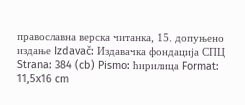православна верска читанка, 15. допуњено издање Izdavač: Издавачка фондација СПЦ Strana: 384 (cb) Pismo: ћирилица Format: 11,5x16 cm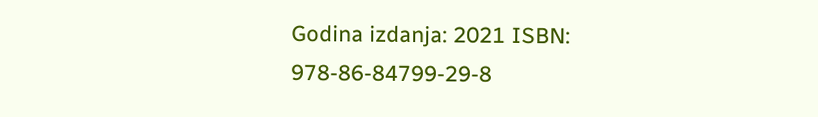Godina izdanja: 2021 ISBN: 978-86-84799-29-8